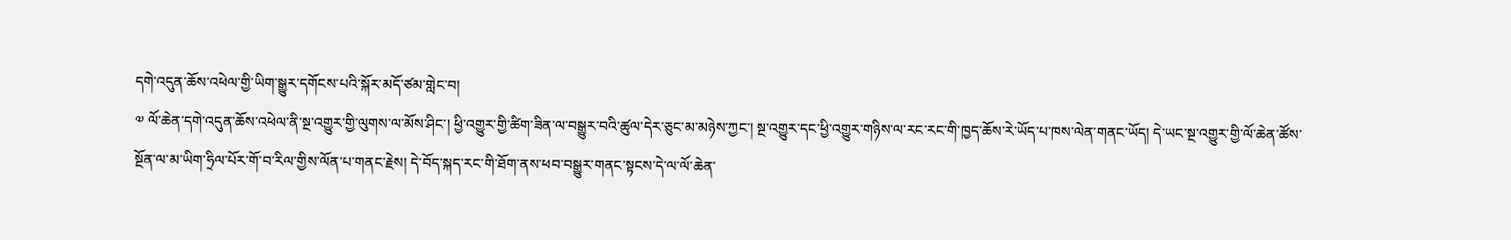དགེ་འདུན་ཆོས་འཕེལ་གྱི་ཡིག་སྒྱུར་དགོངས་པའི་སྐོར་མདོ་ཙམ་གླེང་བ།
༧ ལོ་ཆེན་དགེ་འདུན་ཆོས་འཕེལ་ནི་སྔ་འགྱུར་གྱི་ལུགས་ལ་མོས་ཤིང་། ཕྱི་འགྱུར་གྱི་ཚིག་ཟིན་ལ་བསྒྱུར་བའི་ཚུལ་དེར་ཅུང་མ་མཉེས་ཀྱང་། སྔ་འགྱུར་དང་ཕྱི་འགྱུར་གཉིས་ལ་རང་རང་གི་ཁྱད་ཆོས་རེ་ཡོད་པ་ཁས་ལེན་གནང་ཡོད། དེ་ཡང་སྔ་འགྱུར་གྱི་ལོ་ཆེན་ཚོས་སྔོན་ལ་མ་ཡིག་ཧྲིལ་པོར་གོ་བ་རིལ་གྱིས་ལོན་པ་གནང་རྗེས། དེ་བོད་སྐད་རང་གི་ཐོག་ནས་ཕབ་བསྒྱུར་གནང་སྟངས་དེ་ལ་ལོ་ཆེན་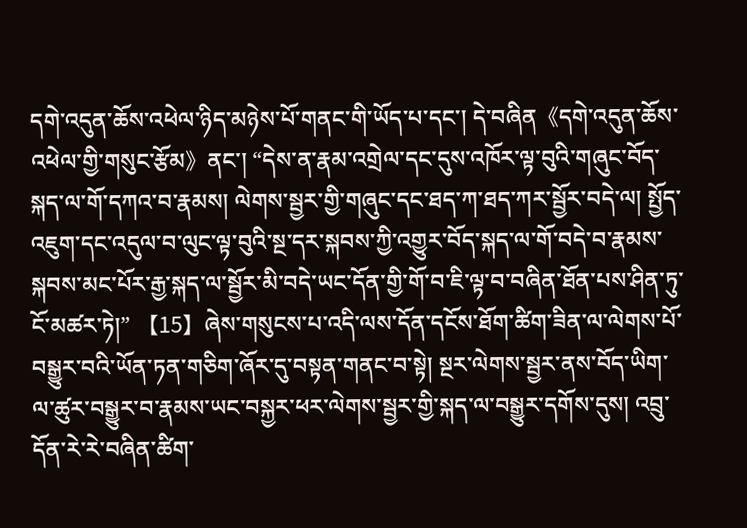དགེ་འདུན་ཆོས་འཕེལ་ཉིད་མཉེས་པོ་གནང་གི་ཡོད་པ་དང་། དེ་བཞིན《དགེ་འདུན་ཆོས་འཕེལ་གྱི་གསུང་རྩོམ》ནང་། “དེས་ན་རྣམ་འགྲེལ་དང་དུས་འཁོར་ལྟ་བུའི་གཞུང་བོད་སྐད་ལ་གོ་དཀའ་བ་རྣམས། ལེགས་སྦྱར་གྱི་གཞུང་དང་ཐད་ཀ་ཐད་ཀར་སྦྱོར་བདེ་ལ། སྤྱོད་འཇུག་དང་འདུལ་བ་ལུང་ལྟ་བུའི་སྔ་དར་སྐབས་ཀྱི་འགྱུར་བོད་སྐད་ལ་གོ་བདེ་བ་རྣམས་སྐབས་མང་པོར་རྒྱ་སྐད་ལ་སྦྱོར་མི་བདེ་ཡང་དོན་གྱི་གོ་བ་ཇི་ལྟ་བ་བཞིན་ཐོན་པས་ཤིན་ཏུ་ངོ་མཚར་ཏེ།” 【15】ཞེས་གསུངས་པ་འདི་ལས་དོན་དངོས་ཐོག་ཚིག་ཟིན་ལ་ལེགས་པོ་བསྒྱུར་བའི་ཡོན་ཏན་གཅིག་ཞོར་དུ་བསྟན་གནང་བ་སྟེ། སྔར་ལེགས་སྦྱར་ནས་བོད་ཡིག་ལ་ཚུར་བསྒྱུར་བ་རྣམས་ཡང་བསྐྱར་ཕར་ལེགས་སྦྱར་གྱི་སྐད་ལ་བསྒྱུར་དགོས་དུས། འབྲུ་དོན་རེ་རེ་བཞིན་ཚིག་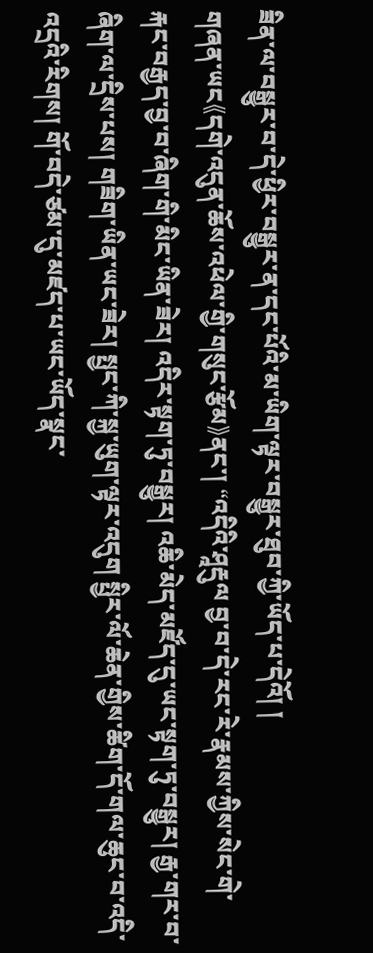ཟིན་ལ་བསྒྱུར་བ་དེ་ཕྱིར་བསྒྱུར་ན་དང་པོའི་མ་ཡིག་ལྟར་བསྒྱུར་ཐུབ་ཀྱི་ཡོད་པ་དེའོ། །
གཞན་ཡང《དགེ་འདུན་ཆོས་འཕེལ་གྱི་གསུང་རྩོམ》ནང་། “འདིའི་ཤཱརྡུལ བྱ་བ་དེ་རང་རེ་རྣམས་ཀྱིས་སེང་གེ་རྐང་བརྒྱད་བྱ་བ་ཞིག་གི་མིང་ཡིན་ཟེར། འདིར་སྟག་ཏུ་བསྒྱུར། འཆི་མེད་མཛོད་དུ་ཡང་སྟག་ཏུ་བསྒྱུར། རྒྱ་གར་བ་ཞིག་ལ་དྲིས་པས། གཟིག་ཡིན་ཡང་ཟེར། སྤྱང་ཀི་སྐྱ་ཡུག་ལྟར་འདུག སྤྱིར་ལོ་ཆེན་གྱིས་ཚིག་དོ་གལ་ཆུང་བ་འདི་འདྲའི་རིགས། གོ་བདེ་ཙམ་དུ་མཛད་པ་ཡང་ཡོད་སྣང་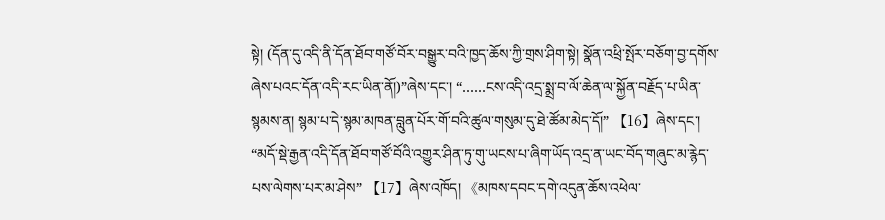སྟེ། (དོན་དུ་འདི་ནི་དོན་ཐོབ་གཙོ་བོར་བསྒྱུར་བའི་ཁྱད་ཆོས་ཀྱི་གྲས་ཤིག་སྟེ། སྣོན་འཕྲི་སྤོར་བཅོག་བྱ་དགོས་ཞེས་པའང་དོན་འདི་རང་ཡིན་ནོ།)”ཞེས་དང་། “……ངས་འདི་འདྲ་སྨྲ་བ་ལོ་ཆེན་ལ་སྐྱོན་བརྗོད་པ་ཡིན་སྙམས་ན། སྙམ་པ་དེ་སྙམ་མཁན་བླུན་པོར་གོ་བའི་ཚུལ་གསུམ་དུ་ཐེ་ཚོམ་མེད་དོ།” 【16】ཞེས་དང་། “མདོ་སྡེ་རྒྱན་འདི་དོན་ཐོབ་གཙོ་བོའི་འགྱུར་ཤིན་ཏུ་གུ་ཡངས་པ་ཞིག་ཡོད་འདྲ་ན་ཡང་བོད་གཞུང་མ་རྙེད་པས་ལེགས་པར་མ་ཤེས” 【17】ཞེས་འཁོད། 《མཁས་དབང་དགེ་འདུན་ཆོས་འཕེལ་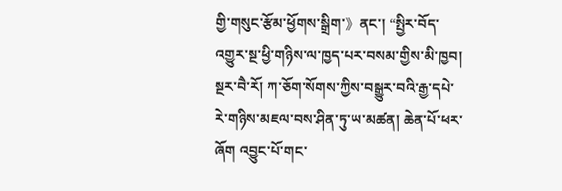གྱི་གསུང་རྩོམ་ཕྱོགས་སྒྲིག་》ནང་། “སྤྱིར་བོད་འགྱུར་སྔ་ཕྱི་གཉིས་ལ་ཁྱད་པར་བསམ་གྱིས་མི་ཁྱབ། སྔར་བཻ་རོ། ཀ་ཅོག་སོགས་ཀྱིས་བསྒྱུར་བའི་རྒྱ་དཔེ་རེ་གཉིས་མཇལ་བས་ཤིན་ཏུ་ཡ་མཚན། ཆེན་པོ་ཕར་ཞོག འབྱུང་པོ་གང་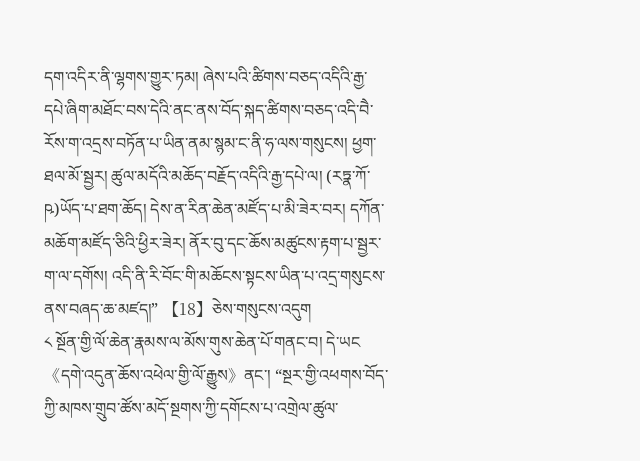དག་འདིར་ནི་ལྷགས་གྱུར་ཏམ། ཞེས་པའི་ཚིགས་བཅད་འདིའི་རྒྱ་དཔེ་ཞིག་མཐོང་བས་དེའི་ནང་ནས་བོད་སྐད་ཚིགས་བཅད་འདི་བཻ་རོས་ག་འདྲས་བཏོན་པ་ཡིན་ནམ་སྙམ་ང་ནི་ཧ་ལས་གསུངས། ཕྱག་ཐལ་མོ་སྦྱར། ཚུལ་མདོའི་མཆོད་བརྗོད་འདིའི་རྒྱ་དཔེ་ལ། (རཏྣ་ཀོ་ཥ)ཡོད་པ་ཐག་ཆོད། དེས་ན་རིན་ཆེན་མཛོད་པ་མི་ཟེར་བར། དཀོན་མཆོག་མཛོད་ཅིའི་ཕྱིར་ཟེར། ནོར་བུ་དང་ཆོས་མཚུངས་རྟག་པ་སྦྱར་ག་ལ་དགོས། འདི་ནི་རི་བོང་གི་མཆོངས་སྟངས་ཡིན་པ་འདྲ་གསུངས་ནས་བཞད་ཆ་མཛད།” 【18】ཅེས་གསུངས་འདུག
༨ སྔོན་གྱི་ལོ་ཆེན་རྣམས་ལ་མོས་གུས་ཆེན་པོ་གནང་བ། དེ་ཡང《དགེ་འདུན་ཆོས་འཕེལ་གྱི་ལོ་རྒྱུས》ནང་། “སྔར་གྱི་འཕགས་བོད་ཀྱི་མཁས་གྲུབ་ཚོས་མདོ་སྔགས་ཀྱི་དགོངས་པ་འགྲེལ་ཚུལ་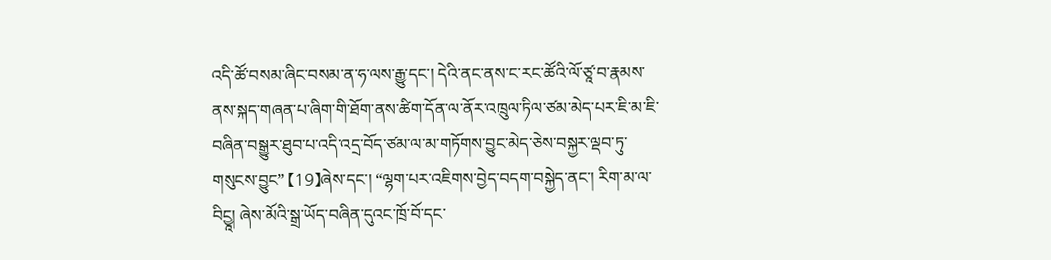འདི་ཚོ་བསམ་ཞིང་བསམ་ན་ཧ་ལས་རྒྱུ་དང་། དེའི་ནང་ནས་ང་རང་ཚོའི་ལོ་ཙཱ་བ་རྣམས་ནས་སྐད་གཞན་པ་ཞིག་གི་ཐོག་ནས་ཚིག་དོན་ལ་ནོར་འཁྲུལ་ཏིལ་ཙམ་མེད་པར་ཇི་མ་ཇི་བཞིན་བསྒྱུར་ཐུབ་པ་འདི་འདྲ་བོད་ཙམ་ལ་མ་གཏོགས་བྱུང་མེད་ཅེས་བསྐྱར་ལྡབ་ཏུ་གསུངས་བྱུང” 【19】ཞེས་དང་། “ལྷག་པར་འཇིགས་བྱེད་བདག་བསྐྱེད་ནང་། རིག་མ་ལ་བིངྱཱ། ཞེས་མོའི་སྒྲ་ཡོད་བཞིན་དུའང་ཁྲོ་བོ་དང་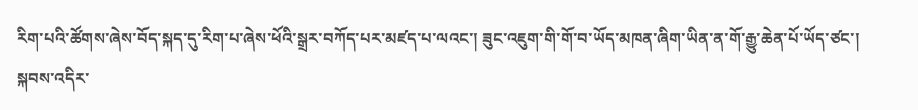རིག་པའི་ཚོགས་ཞེས་བོད་སྐད་དུ་རིག་པ་ཞེས་ཕོའི་སྒྲར་བཀོད་པར་མཛད་པ་ལའང་། ཟུང་འཇུག་གི་གོ་བ་ཡོད་མཁན་ཞིག་ཡིན་ན་གོ་རྒྱུ་ཆེན་པོ་ཡོད་ཙང་། སྐབས་འདིར་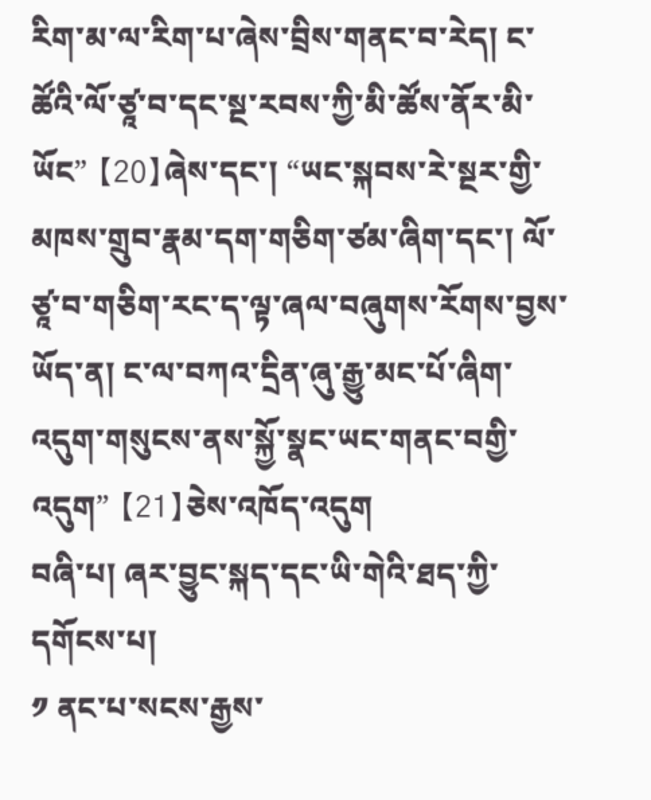རིག་མ་ལ་རིག་པ་ཞེས་བྲིས་གནང་བ་རེད། ང་ཚོའི་ལོ་ཙཱ་བ་དང་སྔ་རབས་ཀྱི་མི་ཚོས་ནོར་མི་ཡོང” 【20】ཞེས་དང་། “ཡང་སྐབས་རེ་སྔར་གྱི་མཁས་གྲུབ་རྣམ་དག་གཅིག་ཙམ་ཞིག་དང་། ལོ་ཙཱ་བ་གཅིག་རང་ད་ལྟ་ཞལ་བཞུགས་རོགས་བྱས་ཡོད་ན། ང་ལ་བཀའ་དྲིན་ཞུ་རྒྱུ་མང་པོ་ཞིག་འདུག་གསུངས་ནས་སྐྱོ་སྣང་ཡང་གནང་བགྱི་འདུག” 【21】ཅེས་འཁོད་འདུག
བཞི་པ། ཞར་བྱུང་སྐད་དང་ཡི་གེའི་ཐད་ཀྱི་དགོངས་པ།
༡ ནང་པ་སངས་རྒྱས་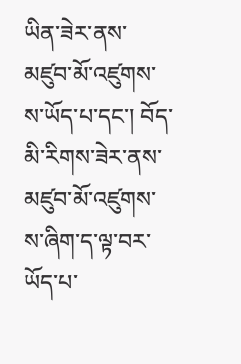ཡིན་ཟེར་ནས་མཛུབ་མོ་འཛུགས་ས་ཡོད་པ་དང་། བོད་མི་རིགས་ཟེར་ནས་མཛུབ་མོ་འཛུགས་ས་ཞིག་ད་ལྟ་བར་ཡོད་པ་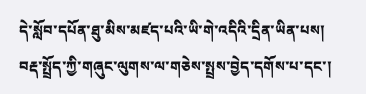དེ་སློབ་དཔོན་ཐུ་མིས་མཛད་པའི་ཡི་གེ་འདིའི་དྲིན་ཡིན་པས། བརྡ་སྤྲོད་ཀྱི་གཞུང་ལུགས་ལ་གཅེས་སྤྲས་བྱེད་དགོས་པ་དང་།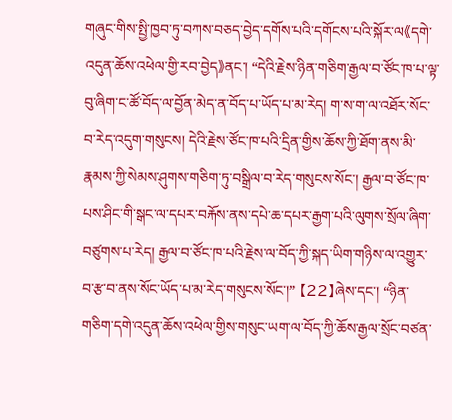གཞུང་གིས་སྤྱི་ཁྱབ་ཏུ་བཀས་བཅད་བྱེད་དགོས་པའི་དགོངས་པའི་སྐོར་ལ《དགེ་འདུན་ཆོས་འཕེལ་གྱི་རབ་བྱེད》ནང་། “དེའི་རྗེས་ཉིན་གཅིག་རྒྱལ་བ་ཙོང་ཁ་པ་ལྟ་བུ་ཞིག་ང་ཚོ་བོད་ལ་བྱོན་མེད་ན་བོད་པ་ཡོད་པ་མ་རེད། ག་ས་ག་ལ་འཐོར་སོང་བ་རེད་འདུག་གསུངས། དེའི་རྗེས་ཙོང་ཁ་པའི་དྲིན་གྱིས་ཆོས་ཀྱི་ཐོག་ནས་མི་རྣམས་ཀྱི་སེམས་ཤུགས་གཅིག་ཏུ་བསྒྲིལ་བ་རེད་གསུངས་སོང་། རྒྱལ་བ་ཙོང་ཁ་པས་ཤིང་གི་སྒང་ལ་དཔར་བརྐོས་ནས་དཔེ་ཆ་དཔར་རྒྱག་པའི་ལུགས་སྲོལ་ཞིག་བཙུགས་པ་རེད། རྒྱལ་བ་ཙོང་ཁ་པའི་རྗེས་ལ་བོད་ཀྱི་སྐད་ཡིག་གཉིས་ལ་འགྱུར་བ་རྩ་བ་ནས་སོང་ཡོད་པ་མ་རེད་གསུངས་སོང་།” 【22】ཞེས་དང་། “ཉིན་གཅིག་དགེ་འདུན་ཆོས་འཕེལ་གྱིས་གསུང་ཡག་ལ་བོད་ཀྱི་ཆོས་རྒྱལ་སྲོང་བཙན་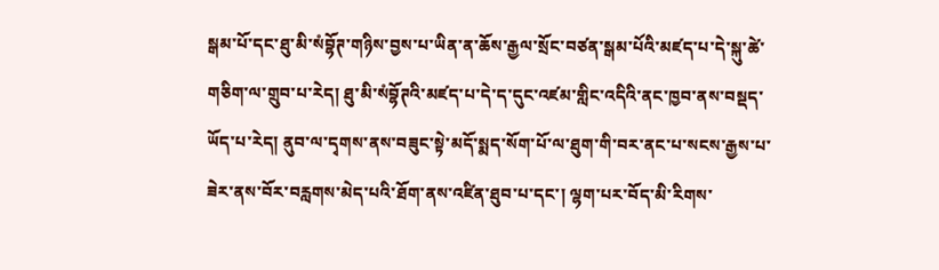སྒམ་པོ་དང་ཐུ་མི་སཾབྷོཊ་གཉིས་བྱས་པ་ཡིན་ན་ཆོས་རྒྱལ་སྲོང་བཙན་སྒམ་པོའི་མཛད་པ་དེ་སྐུ་ཚེ་གཅིག་ལ་གྲུབ་པ་རེད། ཐུ་མི་སཾབྷོཊའི་མཛད་པ་དེ་ད་དུང་འཛམ་གླིང་འདིའི་ནང་ཁྱབ་ནས་བསྡད་ཡོད་པ་རེད། ནུབ་ལ་དྭགས་ནས་བཟུང་སྟེ་མདོ་སྨད་སོག་པོ་ལ་ཐུག་གི་བར་ནང་པ་སངས་རྒྱས་པ་ཟེར་ནས་བོར་བརླགས་མེད་པའི་ཐོག་ནས་འཛིན་ཐུབ་པ་དང་། ལྷག་པར་བོད་མི་རིགས་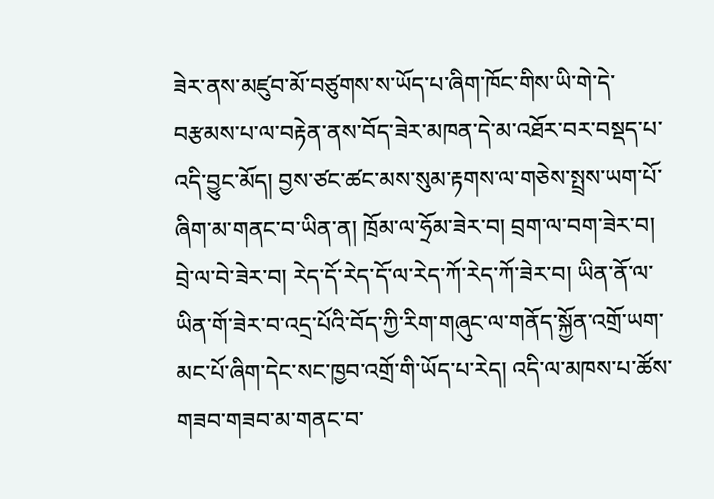ཟེར་ནས་མཛུབ་མོ་བཙུགས་ས་ཡོད་པ་ཞིག་ཁོང་གིས་ཡི་གེ་དེ་བརྩམས་པ་ལ་བརྟེན་ནས་བོད་ཟེར་མཁན་དེ་མ་འཐོར་བར་བསྡད་པ་འདི་བྱུང་མོད། བྱས་ཙང་ཚང་མས་སུམ་རྟགས་ལ་གཅེས་སྤྲས་ཡག་པོ་ཞིག་མ་གནང་བ་ཡིན་ན། ཁྲོམ་ལ་ཧྲོམ་ཟེར་བ། བྲག་ལ་བག་ཟེར་བ། བྲེ་ལ་བེ་ཟེར་བ། རེད་དོ་རེད་དོ་ལ་རེད་ཀོ་རེད་ཀོ་ཟེར་བ། ཡིན་ནོ་ལ་ཡིན་གོ་ཟེར་བ་འདྲ་པོའི་བོད་ཀྱི་རིག་གཞུང་ལ་གནོད་སྐྱོན་འགྲོ་ཡག་མང་པོ་ཞིག་དེང་སང་ཁྱབ་འགྲོ་གི་ཡོད་པ་རེད། འདི་ལ་མཁས་པ་ཚོས་གཟབ་གཟབ་མ་གནང་བ་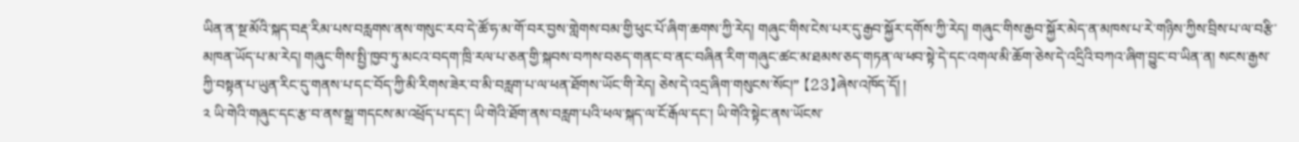ཡིན་ན་སྔ་མོའི་སྐད་བརྡ་རིམ་པས་བརླགས་ནས་གསུང་རབ་དེ་ཚོ་ཧ་མ་གོ་བར་བྱས་གླེགས་བམ་གྱི་ཕུང་པོ་ཞིག་ཆགས་ཀྱི་རེད། གཞུང་གིས་ངེས་པར་དུ་རྒྱབ་སྐྱོར་དགོས་ཀྱི་རེད། གཞུང་གིས་རྒྱབ་སྐྱོར་མེད་ན་མཁས་པ་རེ་གཉིས་ཀྱིས་བྲིས་པ་ལ་བརྩི་མཁན་ཡོད་པ་མ་རེད། གཞུང་གིས་སྤྱི་ཁྱབ་ཏུ་མངའ་བདག་ཁྲི་རལ་པ་ཅན་གྱི་སྐབས་བཀས་བཅད་གནང་བ་ནང་བཞིན་རིག་གཞུང་ཚང་མ་ཐམས་ཅད་གཏན་ལ་ཕབ་སྟེ་དེ་དང་འགལ་མི་ཆོག་ཅེས་དེ་འདྲིའི་བཀའ་ཞིག་བྱུང་བ་ཡིན་ན། སངས་རྒྱས་ཀྱི་བསྟན་པ་ཡུན་རིང་དུ་གནས་པ་དང་བོད་ཀྱི་མི་རིགས་ཟེར་བ་མི་བརླག་པ་ལ་ཕན་ཐོགས་ཡོང་གི་རེད། ཅེས་དེ་འདྲ་ཞིག་གསུངས་སོང།” 【23】ཞེས་འཁོད་དོ། །
༢ ཡི་གེའི་གཞུང་དང་རྩ་བ་ནས་སྒྲ་གདངས་མ་འཕྲོད་པ་དང་། ཡི་གེའི་ཐོག་ནས་བརླག་པའི་ཕལ་སྐད་ལ་ངོ་རྒོལ་དང་། ཡི་གེའི་སྟེང་ནས་ཡོངས་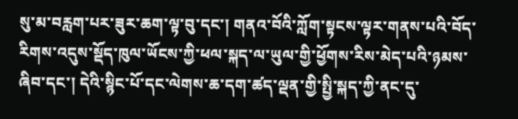སུ་མ་བརླག་པར་ཟུར་ཆག་ལྟ་བུ་དང་། གནའ་བོའི་ཀློག་སྟངས་ལྟར་གནས་པའི་བོད་རིགས་འདུས་སྡོད་ཁུལ་ཡོངས་ཀྱི་ཕལ་སྐད་ལ་ཡུལ་གྱི་ཕྱོགས་རིས་མེད་པའི་ཉམས་ཞིབ་དང་། དེའི་སྙིང་པོ་དང་ལེགས་ཆ་དག་ཚད་ལྡན་གྱི་སྤྱི་སྐད་ཀྱི་ནང་དུ་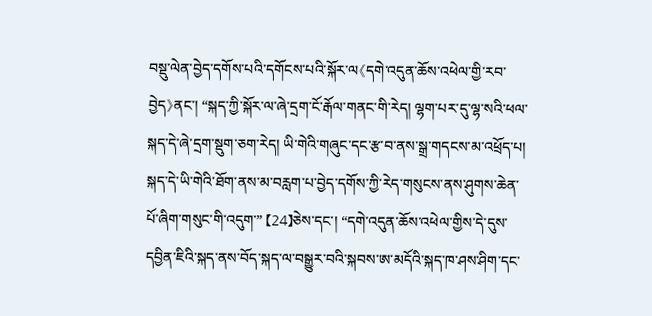བསྡུ་ལེན་བྱེད་དགོས་པའི་དགོངས་པའི་སྐོར་ལ《དགེ་འདུན་ཆོས་འཕེལ་གྱི་རབ་བྱེད》ནང་། “སྐད་ཀྱི་སྐོར་ལ་ཞེ་དྲག་ངོ་རྒོལ་གནང་གི་རེད། ལྷག་པར་དུ་ལྷ་སའི་ཕལ་སྐད་དེ་ཞེ་དྲག་སྡུག་ཅག་རེད། ཡི་གེའི་གཞུང་དང་རྩ་བ་ནས་སྒྲ་གདངས་མ་འཕྲོད་པ། སྐད་དེ་ཡི་གེའི་ཐོག་ནས་མ་བརླག་པ་བྱེད་དགོས་ཀྱི་རེད་གསུངས་ནས་ཤུགས་ཆེན་པོ་ཞིག་གསུང་གི་འདུག་” 【24】ཅེས་དང་། “དགེ་འདུན་ཆོས་འཕེལ་གྱིས་དེ་དུས་དབྱིན་ཇིའི་སྐད་ནས་བོད་སྐད་ལ་བསྒྱུར་བའི་སྐབས་ཨ་མདོའི་སྐད་ཁ་ཤས་ཤིག་དང་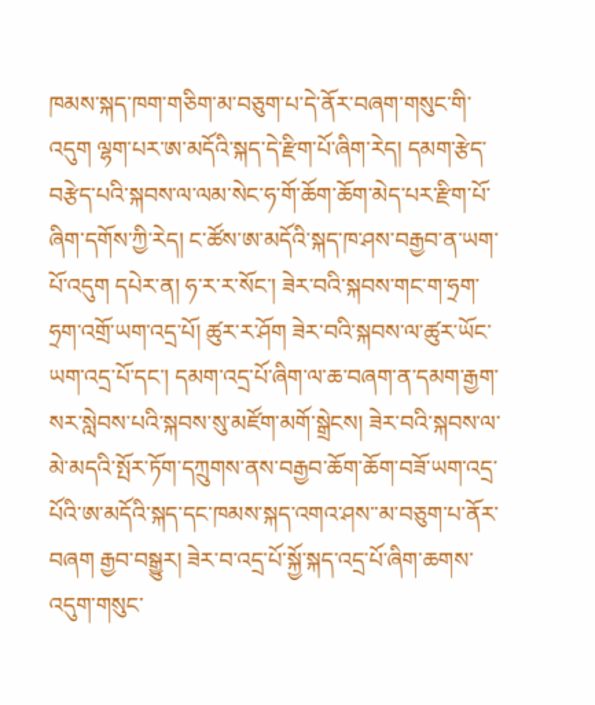ཁམས་སྐད་ཁག་གཅིག་མ་བཅུག་པ་དེ་ནོར་བཞག་གསུང་གི་འདུག ལྷག་པར་ཨ་མདོའི་སྐད་དེ་རྫིག་པོ་ཞིག་རེད། དམག་རྩེད་བརྩེད་པའི་སྐབས་ལ་ལམ་སེང་ཧ་གོ་ཆོག་ཆོག་མེད་པར་རྫིག་པོ་ཞིག་དགོས་ཀྱི་རེད། ང་ཚོས་ཨ་མདོའི་སྐད་ཁ་ཤས་བརྒྱབ་ན་ཡག་པོ་འདུག དཔེར་ན། ཧ་ར་ར་སོང་། ཟེར་བའི་སྐབས་གང་ག་ཧྲག་ཧྲག་འགྲོ་ཡག་འདྲ་པོ། ཚུར་ར་ཤོག ཟེར་བའི་སྐབས་ལ་ཚུར་ཡོང་ཡག་འདྲ་པོ་དང་། དམག་འདྲ་པོ་ཞིག་ལ་ཆ་བཞག་ན་དམག་རྒྱག་སར་སླེབས་པའི་སྐབས་སུ་མཛོག་མགོ་སྒྲེངས། ཟེར་བའི་སྐབས་ལ་མེ་མདའི་སྤོར་ཏོག་དཀྲུགས་ནས་བརྒྱབ་ཆོག་ཆོག་བཟོ་ཡག་འདྲ་པོའི་ཨ་མདོའི་སྐད་དང་ཁམས་སྐད་འགའ་ཤས་་མ་བཅུག་པ་ནོར་བཞག རྒྱབ་བསྒྱུར། ཟེར་བ་འདྲ་པོ་སྐྱོ་སྐད་འདྲ་པོ་ཞིག་ཆགས་འདུག་གསུང་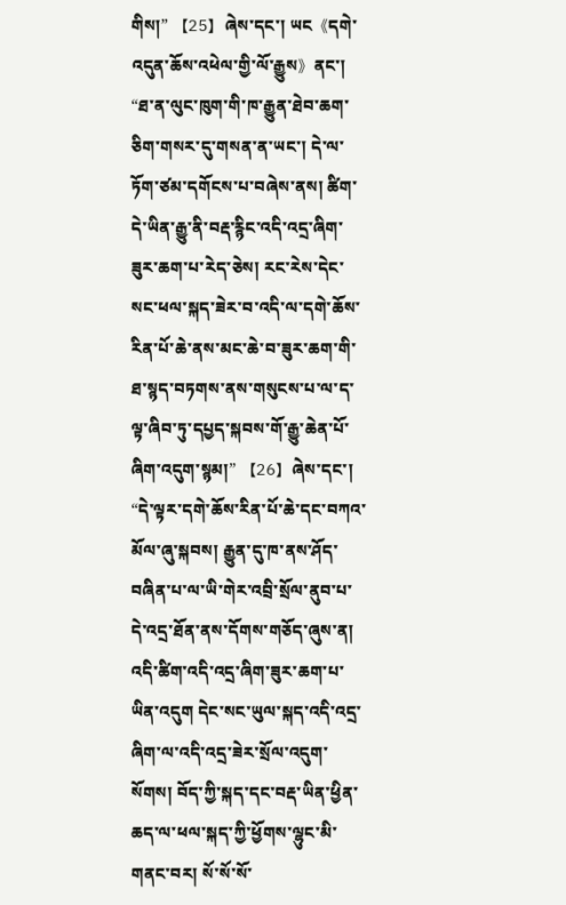གིས།” 【25】ཞེས་དང་། ཡང《དགེ་འདུན་ཆོས་འཕེལ་གྱི་ལོ་རྒྱུས》ནང་། “ཐ་ན་ལུང་ཁུག་གི་ཁ་རྒྱུན་ཐེབ་ཆག་ཅིག་གསར་དུ་གསན་ན་ཡང་། དེ་ལ་ཏོག་ཙམ་དགོངས་པ་བཞེས་ནས། ཚིག་དེ་ཡིན་རྒྱུ་ནི་བརྡ་རྙིང་འདི་འདྲ་ཞིག་ཟུར་ཆག་པ་རེད་ཅེས། རང་རེས་དེང་སང་ཕལ་སྐད་ཟེར་བ་འདི་ལ་དགེ་ཆོས་རིན་པོ་ཆེ་ནས་མང་ཆེ་བ་ཟུར་ཆག་གི་ཐ་སྙད་བཏགས་ནས་གསུངས་པ་ལ་ད་ལྟ་ཞིབ་ཏུ་དཔྱད་སྐབས་གོ་རྒྱུ་ཆེན་པོ་ཞིག་འདུག་སྙམ།” 【26】ཞེས་དང་། “དེ་ལྟར་དགེ་ཆོས་རིན་པོ་ཆེ་དང་བཀའ་མོལ་ཞུ་སྐབས། རྒྱུན་དུ་ཁ་ནས་ཤོད་བཞིན་པ་ལ་ཡི་གེར་འབྲི་སྲོལ་ནུབ་པ་དེ་འདྲ་ཐོན་ནས་དོགས་གཅོད་ཞུས་ན། འདི་ཚིག་འདི་འདྲ་ཞིག་ཟུར་ཆག་པ་ཡིན་འདུག དེང་སང་ཡུལ་སྐད་འདི་འདྲ་ཞིག་ལ་འདི་འདྲ་ཟེར་སྲོལ་འདུག་སོགས། བོད་ཀྱི་སྐད་དང་བརྡ་ཡིན་ཕྱིན་ཆད་ལ་ཕལ་སྐད་ཀྱི་ཕྱོགས་ལྷུང་མི་གནང་བར། སོ་སོ་སོ་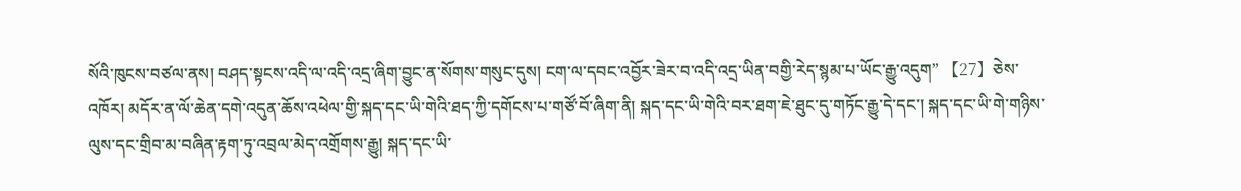སོའི་ཁུངས་བཙལ་ནས། བཤད་སྟངས་འདི་ལ་འདི་འདྲ་ཞིག་བྱུང་ན་སོགས་གསུང་དུས། ངག་ལ་དབང་འབྱོར་ཟེར་བ་འདི་འདྲ་ཡིན་བགྱི་རེད་སྙམ་པ་ཡོང་རྒྱུ་འདུག” 【27】ཅེས་འཁོར། མདོར་ན་ལོ་ཆེན་དགེ་འདུན་ཆོས་འཕེལ་གྱི་སྐད་དང་ཡི་གེའི་ཐད་ཀྱི་དགོངས་པ་གཙོ་བོ་ཞིག་ནི། སྐད་དང་ཡི་གེའི་བར་ཐག་ཇེ་ཐུང་དུ་གཏོང་རྒྱུ་དེ་དང་། སྐད་དང་ཡི་གེ་གཉིས་ལུས་དང་གྲིབ་མ་བཞིན་རྟག་ཏུ་འབྲལ་མེད་འགྲོགས་རྒྱུ། སྐད་དང་ཡི་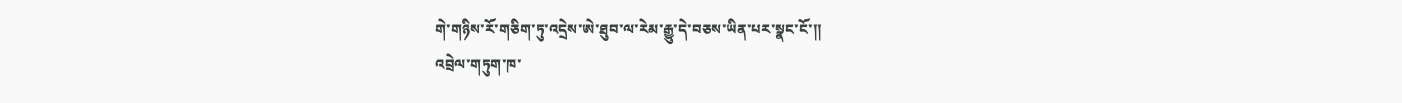གེ་གཉིས་རོ་གཅིག་ཏུ་འདྲེས་ཨེ་ཐུབ་ལ་རེམ་རྒྱུ་དེ་བཅས་ཡིན་པར་སྣང་ངོ་།།
འབྲེལ་གཏུག་ཁ་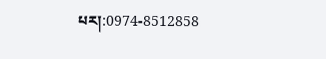པར།:0974-8512858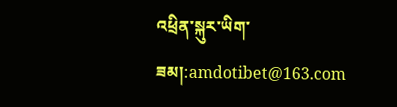འཕྲིན་སྐུར་ཡིག་ཟམ།:amdotibet@163.com